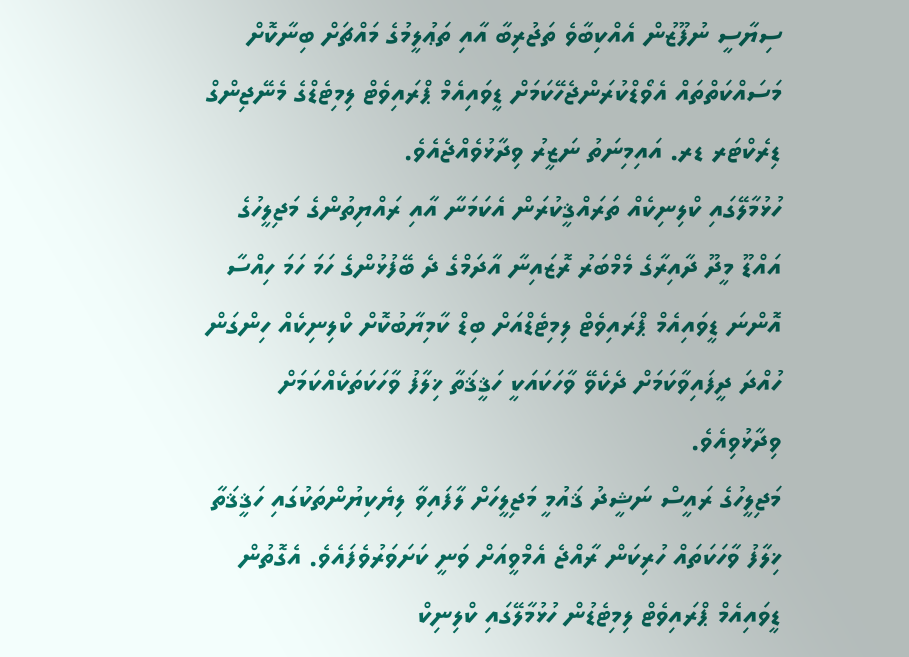ސިޔާސީ ނުފޫޒުން އެއްކިބާވެ ތަޖުރިބާ އާއި ތަޢުލީމުގެ މައްޗަށް ބިނާކޮށް މަސައްކަތްތައް އެވޯޑްކުރަންޖެހޭކަމަށް ޑީވައިއެމް ޕްރައިވެޓް ލިމިޓެޑްގެ މެނޭޖިންގް ޑިރެކްޓަރ ޑރ. އައިމިނަތު ނަޒީރު ވިދާޅުވެއްޖެއެވެ.
ހުޅުމާލޭގައި ކްލިނިކެއް ތަރައްޤީކުރަން އެކަމަނާ އާއި ރައްޔިތުންގެ މަޖިލީހުގެ އައްޑޫ މީދޫ ދާއިރާގެ މެމްބަރު ރޮޒައިނާ އާދަމްގެ ދެ ބޭފުޅުންގެ ހަމަ ހަމަ ހިއްސާ އޮންނަ ޑީވައިއެމް ޕްރައިވެޓް ލިމިޓެޑްއަށް ބިޑް ކާމިޔާބުކޮށް ކްލިނިކެއް ހިންގަން ހުއްދަ ދީފައިވާކަމަށް ދެކެވޭ ވާހަކައަކީ ހަޤީޤަތާ ޚިލާފު ވާހަކަތަކެއްކަމަށް ވިދާޅުވިއެވެ.
މަޖިލީހުގެ ރައީސް ނަޝީދު ޤައުމީ މަޖިލީހަށް ލާފައިވާ ލިޔެކިޔުންތަކުގައި ހަޤީޤަތާ ޚިލާފު ވާހަކަތައް ހުރިކަން ރާއްޖެ އެމްވީއަށް ވަނީ ކަށަވަރުވެފައެވެ. އެގޮތުން ޑީވައިއެމް ޕްރައިވެޓް ލިމިޓެޑުން ހުޅުމާލޭގައި ކްލިނިކް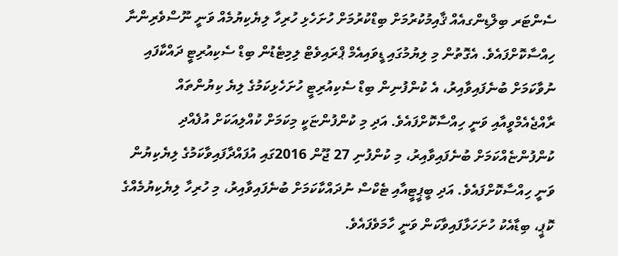ސެންޓަރ ބިލްޑިންގއެއް ޤާއިމުކުރުމަށް ބިޑްކުރުމަށް ހުށަހެޅި ހުރިހާ ލިޔެކިޔުމެއް ވަނީ ނޫސްވެރިންނާ ހިއްސާކޮށްފައެވެ. އެގޮތުން މި ލިޔުމުގައި ޑީވައިއެމް ޕްރައިވެޓް ލިމިޓެޑުން ބިޑް ސެކިއުރިޓީ ދައްކާފައި ނުވާކަމަށް ބުނެފައިވާއިރު، އެ ކުންފުނިން ބިޑް ސެކިއުރިޓީ ހުށަހެޅިކަމުގެ ލިޔެ ކިޔުންތައް ރާއްޖެއެމްވީއާއި ވަނީ ހިއްސާކޮށްފައެވެ. އަދި މި ކުންފުންޏަކީ މިކަމަށް ކުއްލިއަކަށް އުފެއްދި ކުންފުންޏެއްކަމަށް ބުނެފައިވާއިރު، މި ކުންފުނި 27 ޖޫން 2016ގައި އުފައްދާފައިވާކަމުގެ ލިޔެކިޔުން ވަނީ ހިއްސާކޮށްފައެވެ. އަދި ބީޕީޓީއާއި ޓެކްސް ނުދައްކާކަމަށް ބުނެފައިވާއިރު، މި ހުރިހާ ލިޔެކިޔުމެއްގެ ކޮޕީ، ބިޑާއެކު ހުށަހަޅާފައިވާކަން ވަނީ ހާމަވެފައެވެ.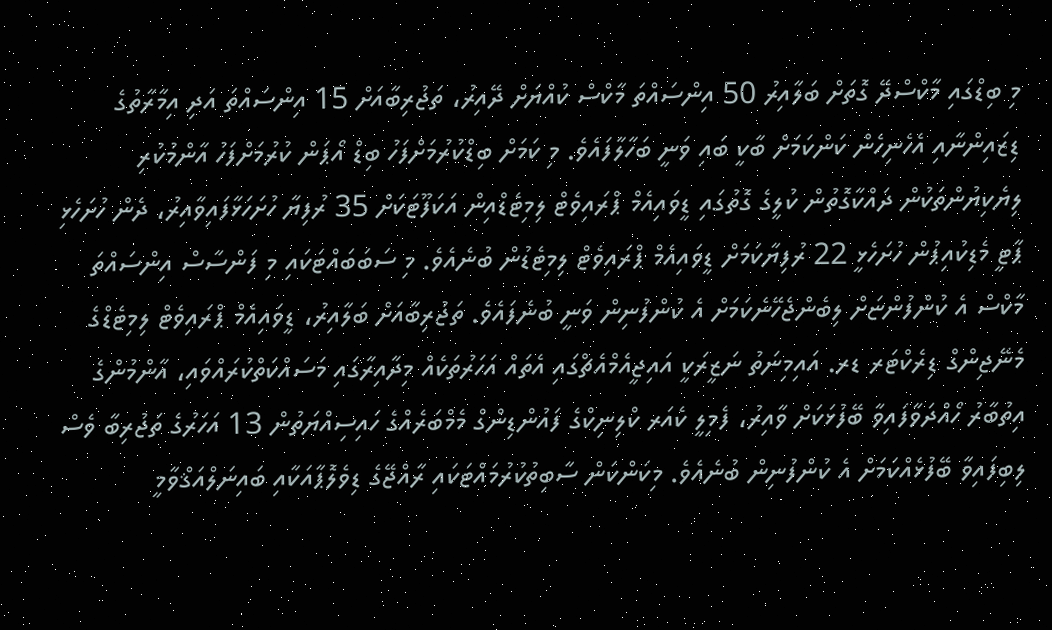މި ބިޑްގައި މާކްސްދޭ ގޮތަށް ބަލާއިރު 50 އިންސައްތަ މާކްސް ކުއްޔަށް ދޭއިރު، ތަޖުރިބާއަށް 15 އިންސައްތަ އަދި އިމާރާތުގެ ޑިޒައިންނާއި އެހެނިހެން ކަންކަމަށް ބާކީ ބައި ވަނީ ބަހާލާފައެވެ. މި ކަމަށް ބިޑްކުރުމަށްފަހު ބިޑް އޯޕަން ކުރުމަށްފަހު އާންމުކުރި ލިޔެކިޔުންތަކުން ދައްކާގޮތުން ކުލީގެ ގޮތުގައި ޑީވައިއެމް ޕްރައިވެޓް ލިމިޓެޑްއިން އަކަފޫޓަކަށް 35 ރުފިޔާ ހުށަހަޅާފައިވާއިރު، ދެން ހުށަހެޅި ޕާޓީ މެޑިކުއިޕުން ހުށަހެޅީ 22 ރުފިޔާކަމަށް ޑީވައިއެމް ޕްރައިވެޓް ލިމިޓެޑުން ބުނެއެވެ. މި ސަބަބައްޓަކައި މި ފަންސާސް އިންސައްތަ މާކްސް އެ ކުންފުންޏަށް ލިބެންޖެހޭނެކަމަށް އެ ކުންފުނިން ވަނީ ބުނެފައެވެ. ތަޖުރިބާއަށް ބަލާއިރު، ޑީވައިއެމް ޕްރައިވެޓް ލިމިޓެޑްގެ މެނޭޖިންގް ޑިރެކްޓަރ ޑރ. އައިމިނަތު ނަޒީރަކީ އައިޖީއެމްއެޗްގައި އެތައް އަހަރުތަކެއް މިދާއިރާގައި މަސައްކަތްކުރައްވައި، އާންމުންގެ އިތުބާރު ހޯއްދަވާފައިވާ ބޭފުޅަކަށް ވާއިރު، ފެމިލީ ކެއަރ ކްލިނިކްގެ ފައުންޑިންގް މެމްބަރެއްގެ ހައިސިއްޔަތުން 13 އަހަރުގެ ތަޖުރިބާ ވެސް ލިބިފައިވާ ބޭފުޅެއްކަމަށް އެ ކުންފުނިން ބުނެއެވެ. މިކަންކަން ސާބިތުކުރުމައްޓަކައި ރާއްޖޭގެ ޑިވެލޮޕާއަކާއި ބައިނަލްއަޤްވާމީ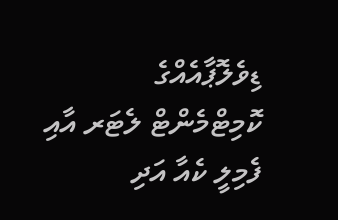ޑިވެލޮޕާއެއްގެ ކޮމިޓްމެންޓް ލެޓަރ އާއި ފެމިލީ ކެއާ އަދި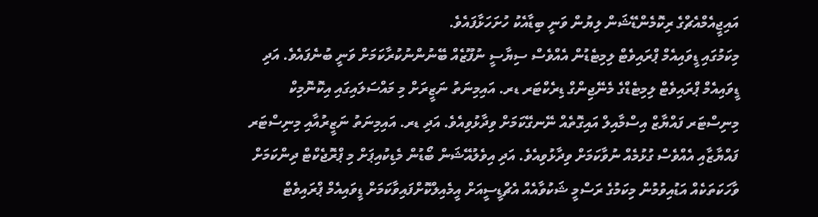އައިޖީއެމްއެޗްގެ ރިކޮމެންޑޭޝަން ލިޔުން ވަނީ ބިޑާއެކު ހުށަހަޅާފައެވެ.
މިކަމުގައި ޑީވައިއެމް ޕްރައިވެޓް ލިމިޓެޑުން އެއްވެސް ސިޔާސީ ނުފޫޒެއް ބޭނުންނުކުރާކަމަށް ވަނީ ބުނެފައެވެ. އަދި ޑީވައިއެމް ޕްރައިވެޓް ލިމިޓެޑްގެ މެނޭޖިންގް ޑިރެކްޓަރ ޑރ. އައިމިނަތު ނަޒީރަށް މި މައްސަލައިގައި އިކޮނޮމިކް މިނިސްޓަރ ފައްޔާޒް އިސްމާއިލް އައިގޮތެއް ނޭނގޭކަމަށް ވިދާޅުވިއެވެ. އަދި ޑރ. އައިމިނަތު ނަޒީރުއާއި މިނިސްޓަރ ފައްޔާޒާއި އެއްވެސް ގުޅުމެއް ނުވާކަމަށް ވިދާޅުވިއެވެ. އަދި އިވެލުއޭޝަން ބޯޑުން މެޑިކުއިޕަށް މި ޕްރޮޖެކްޓް ދިންކަމަށް ވާހަކަތަކެއް އަޑުއިވުމުން މިކަމުގެ ރަސްމީ ޝަކުވާއެއް އެޗްޑީސީއަށް އީމެއިލްކޮށްފައިވާކަމަށް ޑީވައިއެމް ޕްރައިވެޓް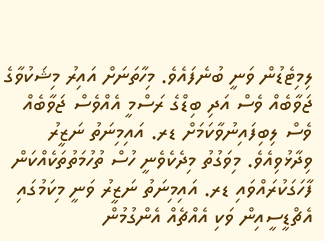ލިމިޓެޑުން ވަނީ ބުނެފައެވެ. މިހާތަނަށް އައިރު މިޝަކުވާގެ ޖަވާބެއް ވެސް އަދި ބިޑްގެ ރަސްމީ އެއްވެސް ޖަވާބެއް ވެސް ލިބިފައިނުވާކަމަށް ޑރ. އައިމިނަތު ނަޒީރު ވިދާޅުވިއެވެ. މިވަގުތު މިދެކެވެނީ ހުސް ތުހުމަތުތަކެއްކަން ފާހަގަކުރައްވައި ޑރ. އައިމިނަތު ނަޒީރު ވަނީ މިކަމުގައި އެޗްޑީސީއިން ވަކި އެއްޗެއް އެންގުމުން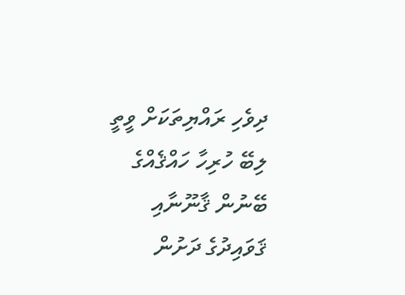ދިވެހި ރައްޔިތަކަށް ވީތީ ލިބޭ ހުރިހާ ހައްޤެއްގެ ބޭނުން ޤާނޫނާއި ޤަވައިދުގެ ދަށުން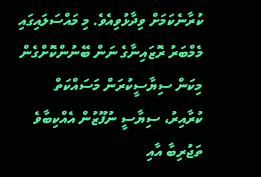ކުރާނެކަމަށް ވިދާޅުވިއެވެ. މި މައްސަލައިގައި މެމްބަރު ރޮޒައިނާގެ ނަން ބޭނުންކޮށްގެން މިކަން ސިޔާސީކުރަން މަސައްކަތް ކުރާއިރު، ސިޔާސީ ނުފޫޒުން އެއްކިބާވެ ތަޖުރިބާ އާއި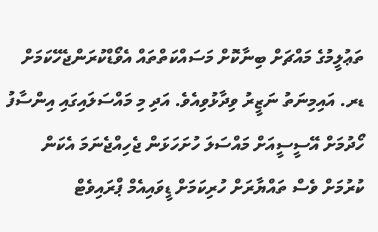ތަޢުލީމުގެ މައްޗަށް ބިނާކޮށް މަސައްކަތްތައް އެވޯޑްކުރަންޖެހޭކަމަށް ޑރ. އައިމިނަތު ނަޒީރު ވިދާޅުވިއެވެ. އަދި މި މައްސަލައިގައި އިންސާފު ހޯދުމަށް އޭސީސީއަށް މައްސަލަ ހުށަހަޅަން ޖެހިއްޖެނަމަ އެކަން ކުރުމަށް ވެސް ތައްޔާރަށް ހުރިކަމަށް ޑީވައިއެމް ޕްރައިވެޓް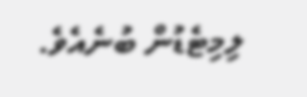ލިމިޓެޑުން ބުނެއެވެ.